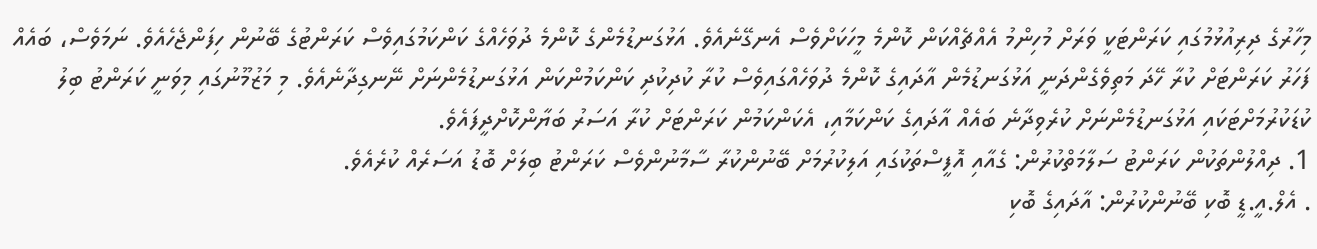މިހާރުގެ ދިރިއުޅުމުގައި ކަރަންޓަކީ ވަރަށް މުހިންމު އެއްޗެއްކަން ކޮންމެ މީހަކަށްވެސް އެނގޭނެއެވެ. އަޅުގަނޑުމެންގެ ކޮންމެ ދުވަހެއްގެ ކަންކަމުގައިވެސް ކަރަންޓުގެ ބޭނުން ހިފަންޖެހެއެވެ. ނަމަވެސް، ބައެއް ފަހަރު ކަރަންޓަށް ކުރާ ހޭދަ މަތިވެގެންދަނީ އަޅުގަނޑުމެން އާދައިގެ ކޮންމެ ދުވަހެއްގައިވެސް ކުރާ ކުދިކުދި ކަންކަމުންކަން އަޅުގަނޑުމެންނަށް ނޭނގިދާނެއެވެ. މި މަޒުމޫނުގައި މިވަނީ ކަރަންޓު ބިލު ކުޑަކުރުމަށްޓަކައި އަޅުގަނޑުމެންނަށް ކުރެވިދާނެ ބައެއް އާދައިގެ ކަންކަމާއި، އެކަންކަމުން ކަރަންޓަށް ކުރާ އަސަރު ބަޔާންކޮށްދީފައެވެ.
1. ދިއްލުންތަކުން ކަރަންޓު ސަލާމަތްކުރުން: ގެއާއި އޮފީސްތަކުގައި އަލިކުރުމަށް ބޭނުންކުރާ ސާމާނުންވެސް ކަރަންޓު ބިލަށް ބޮޑު އަސަރެއް ކުރެއެވެ.
. އެލް.އީ.ޑީ ބޮކި ބޭނުންކުރުން: އާދައިގެ ބޮކި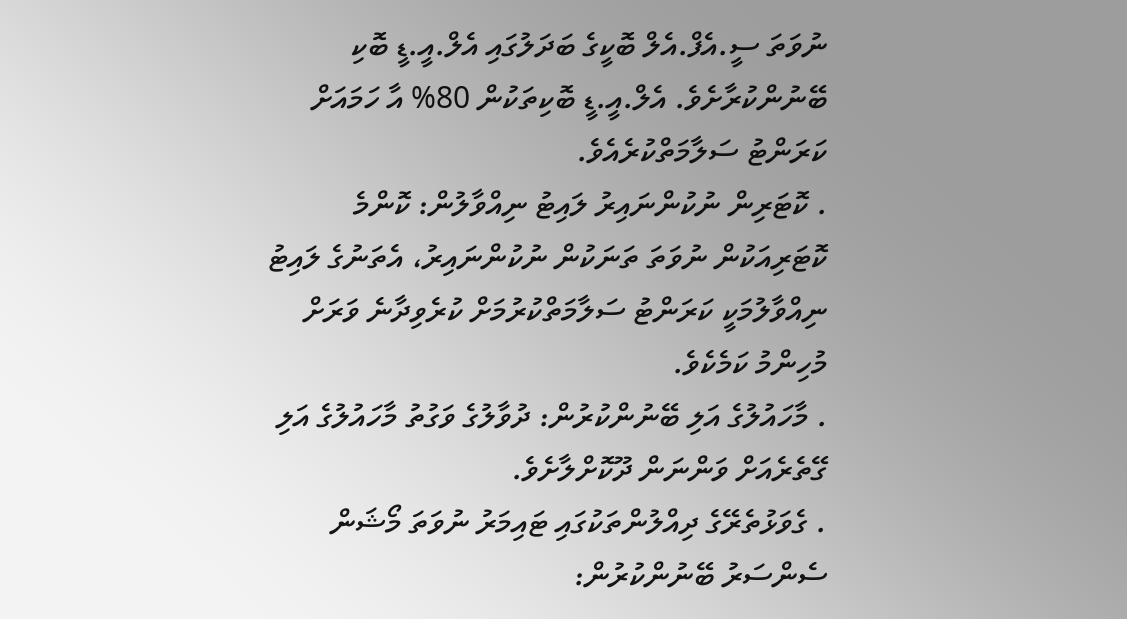ނުވަތަ ސީ.އެފް.އެލް ބޮކީގެ ބަދަލުގައި އެލް.އީ.ޑީ ބޮކި ބޭނުންކުރާށެވެ. އެލް.އީ.ޑީ ބޮކިތަކުން 80% އާ ހަމައަށް ކަރަންޓު ސަލާމަތްކުރެއެވެ.
. ކޮޓަރިން ނުކުންނައިރު ލައިޓު ނިއްވާލުން: ކޮންމެ ކޮޓަރިއަކުން ނުވަތަ ތަނަކުން ނުކުންނައިރު، އެތަނުގެ ލައިޓު ނިއްވާލުމަކީ ކަރަންޓު ސަލާމަތްކުރުމަށް ކުރެވިދާނެ ވަރަށް މުހިންމު ކަމެކެވެ.
. މާހައުލުގެ އަލި ބޭނުންކުރުން: ދުވާލުގެ ވަގުތު މާހައުލުގެ އަލި ގޭތެރެއަށް ވަންނަން ދޫކޮށްލާށެވެ.
. ގެވަޅުތެރޭގެ ދިއްލުންތަކުގައި ޓައިމަރު ނުވަތަ މޯޝަން ސެންސަރު ބޭނުންކުރުން: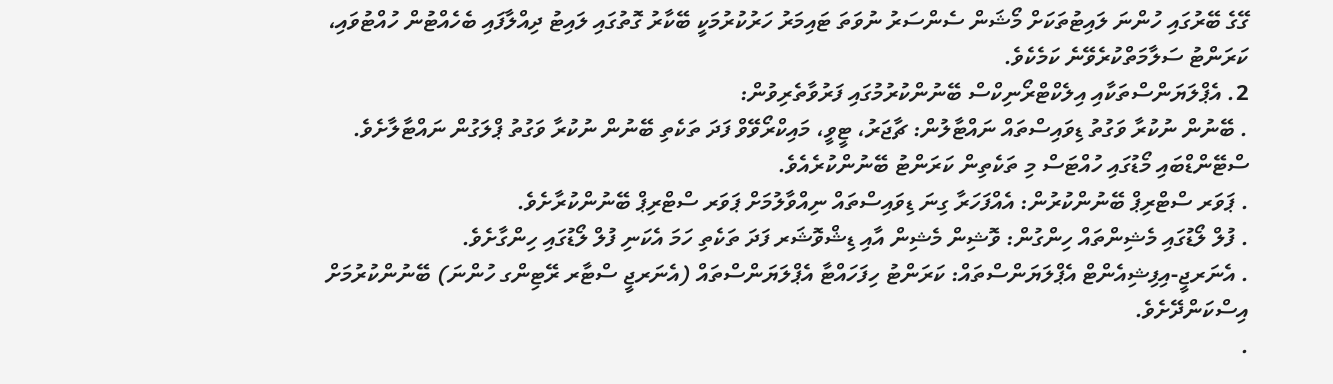ގޭގެ ބޭރުގައި ހުންނަ ލައިޓުތަކަށް މޯޝަން ސެންސަރު ނުވަތަ ޓައިމަރު ހަރުކުރުމަކީ ބޭކާރު ގޮތުގައި ލައިޓު ދިއްލާފައި ބެހެއްޓުން ހުއްޓުވައި، ކަރަންޓު ސަލާމަތްކުރެވޭނެ ކަމެކެވެ.
2. އެޕްލަޔަންސްތަކާއި އިލެކްޓްރޯނިކްސް ބޭނުންކުރުމުގައި ފަރުވާތެރިވުން:
. ބޭނުން ނުކުރާ ވަގުތު ޑިވައިސްތައް ނައްޓާލުން: ޗާޖަރު، ޓީވީ، މައިކްރޯވޭވް ފަދަ ތަކެތި ބޭނުން ނުކުރާ ވަގުތު ޕްލަގުން ނައްޓާލާށެވެ. ސްޓޭންޑްބައި މޯޑުގައި ހުއްޓަސް މި ތަކެތިން ކަރަންޓު ބޭނުންކުރެއެވެ.
. ޕަވަރ ސްޓްރިޕް ބޭނުންކުރުން: އެއްފަހަރާ ގިނަ ޑިވައިސްތައް ނިއްވާލުމަށް ޕަވަރ ސްޓްރިޕް ބޭނުންކުރާށެވެ.
. ފުލް ލޯޑުގައި މެޝިންތައް ހިންގުން: ވޮޝިން މެޝިން އާއި ޑިޝްވޮޝަރ ފަދަ ތަކެތި ހަމަ އެކަނި ފުލް ލޯޑުގައި ހިންގާށެވެ.
. އެނަރޖީ-އިފިޝިއެންޓް އެޕްލަޔަންސްތައް: ކަރަންޓު ހިފަހައްޓާ އެޕްލަޔަންސްތައް (އެނަރޖީ ސްޓާރ ރޭޓިންގ ހުންނަ) ބޭނުންކުރުމަށް އިސްކަންދޭށެވެ.
.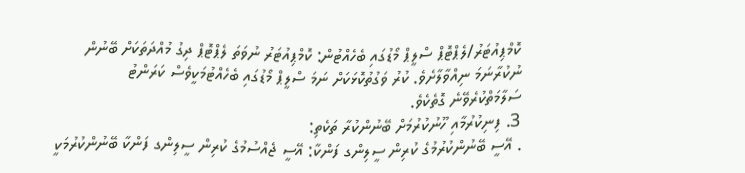ކޮމްޕިއުޓަރު/ލެޕްޓޮޕް ސްލީޕް މޯޑުގައި ބެހެއްޓުން: ކޮމްޕިއުޓަރު ނުވަތަ ލެޕްޓޮޕް ދިގު މުއްދަތަކަށް ބޭނުން ނުކުރާނަމަ ނިއްވާލާށެވެ. ކުރު ވަގުތުކޮޅަކަށް ނަމަ ސްލީޕް މޯޑުގައި ބެހެއްޓުމަކީވެސް ކަރަންޓު ސަލާމަތްކުރެވޭނެ ގޮތެކެވެ.
3. ފިނިކުރުމާއި ހޫނުކުރުމަށް ބޭނުންކުރާ ތަކެތި:
. އޭސީ ބޭނުންކުރުމުގެ ކުރިން ސީލިންގ ފަންކާ: އޭސީ ޖެއްސުމުގެ ކުރިން ސީލިންގ ފަންކާ ބޭނުންކުރުމަކީ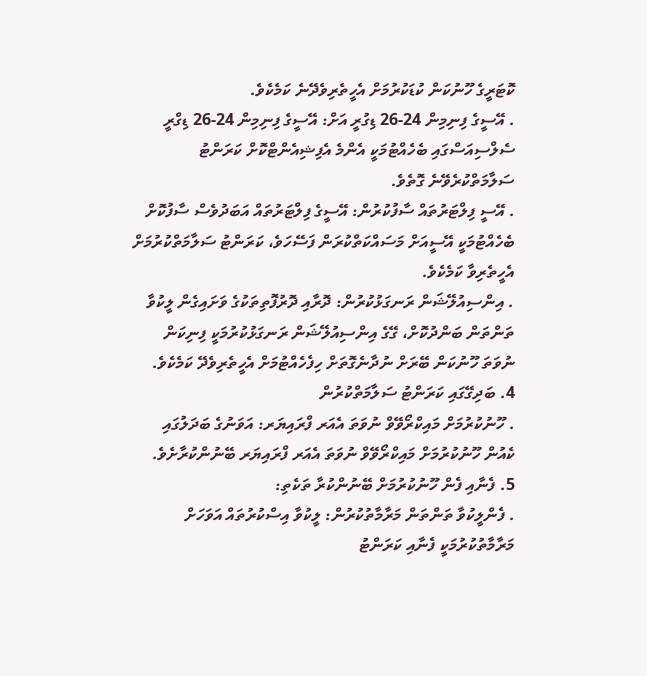ކޮޓަރީގެ ހޫނުކަން ކުޑަކުރުމަށް އެހީތެރިވެދޭނެ ކަމެކެވެ.
. އޭސީގެ ފިނިމިން 24-26 ޑިގުރީ އަށް: އޭސީގެ ފިނިމިން 24-26 ޑިގްރީ ސެލްސިއަސްގައި ބެހެއްޓުމަކީ އެންމެ އެފިޝިއެންޓްކޮށް ކަރަންޓު ސަލާމަތްކުރެވޭނެ ގޮތެވެ.
. އޭސީ ފިލްޓަރުތައް ސާފުކުރުން: އޭސީގެ ފިލްޓަރުތައް އަބަދުވެސް ސާފުކޮށް ބެހެއްޓުމަކީ އޭސީއަށް މަސައްކަތްކުރަން ފަސޭހަވެ، ކަރަންޓު ސަލާމަތްކުރުމަށް އެހީތެރިވާ ކަމެކެވެ.
. އިންސިއުލޭޝަން ރަނގަޅުކުރުން: ދޮރާއި ދޮރުފޮތިތަކުގެ ވަށައިގެން ލީކުވާ ތަންތަން ބަންދުކޮށް، ގޭގެ އިންސިއުލޭޝަން ރަނގަޅުކުރުމަކީ ފިނިކަން ނުވަތަ ހޫނުކަން ބޭރަށް ނުދާނެގޮތަށް ހިފެހެއްޓުމަށް އެހީތެރިވެދޭ ކަމެކެވެ.
4. ބަދިގޭގައި ކަރަންޓު ސަލާމަތްކުރުން
. ހޫނުކުރުމަށް މައިކްރޯވޭވް ނުވަތަ އެއަރ ފްރައިޔަރ: އަވަނުގެ ބަދަލުގައި ކެއުން ހޫނުކުރުމަށް މައިކްރޯވޭވް ނުވަތަ އެއަރ ފްރައިޔަރ ބޭނުންކުރާށެވެ.
5. ފެނާއި ފެން ހޫނުކުރުމަށް ބޭނުންކުރާ ތަކެތި:
. ފެންލީކުވާ ތަންތަން މަރާމާތުކުރުން: ލީކުވާ އިސްކުރުތައް އަވަހަށް މަރާމާތުކުރުމަކީ ފެނާއި ކަރަންޓު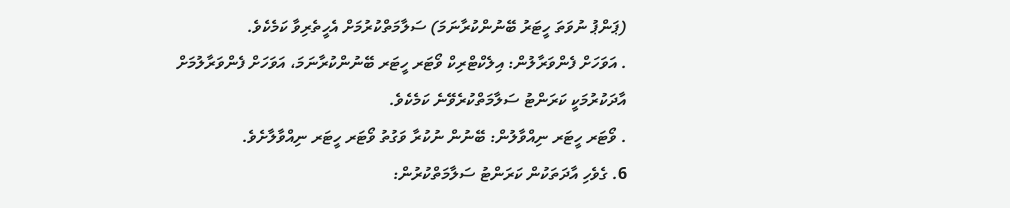(ޕަންޕު ނުވަތަ ހީޓަރު ބޭނުންކުރާނަމަ) ސަލާމަތްކުރުމަށް އެހީތެރިވާ ކަމެކެވެ.
. އަވަހަށް ފެންވަރާލުން: އިލެކްޓްރިކް ވޯޓަރ ހީޓަރ ބޭނުންކުރާނަމަ، އަވަހަށް ފެންވަރާލުމަށް އާދަކުރުމަކީ ކަރަންޓު ސަލާމަތްކުރެވޭނެ ކަމެކެވެ.
. ވޯޓަރ ހީޓަރ ނިއްވާލުން: ބޭނުން ނުކުރާ ވަގުތު ވޯޓަރ ހީޓަރ ނިއްވާލާށެވެ.
6. ގެވެހި އާދަތަކުން ކަރަންޓު ސަލާމަތްކުރުން: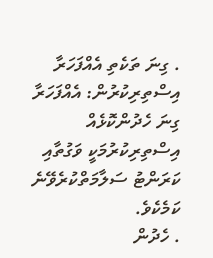. ގިނަ ތަކެތި އެއްފަހަރާ އިސްތިރިކުރުން: އެއްފަހަރާ ގިނަ ހެދުންކޮޅެއް އިސްތިރިކުރުމަކީ ވަގުތާއި ކަރަންޓު ސަލާމަތްކުރެވޭނެ ކަމެކެވެ.
. ހެދުން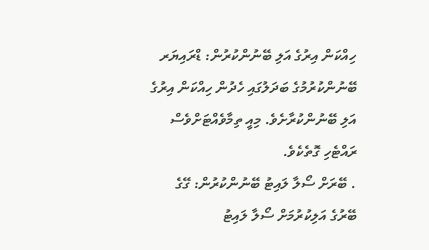ހިއްކަން އިރުގެ އަލި ބޭނުންކުރުން: ޑްރައިޔަރ ބޭނުންކުރުމުގެ ބަދަލުގައި ހެދުން ހިއްކަން އިރުގެ އަލި ބޭނުންކުރާށެވެ. މިއީ ތިމާވެއްޓަށްވެސް ރައްޓެހި ގޮތެކެވެ.
. ބޭރަށް ސޯލާ ލައިޓު ބޭނުންކުރުން: ގޭގެ ބޭރުގެ އަލިކުރުމަށް ސޯލާ ލައިޓު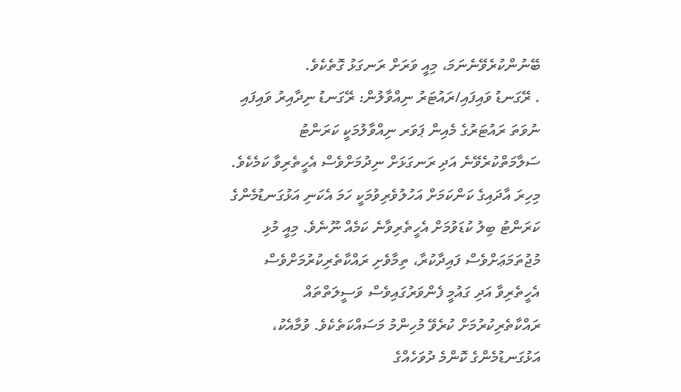ބޭނުންކުރެވޭނެނަމަ، މިއީ ވަރަށް ރަނގަޅު ގޮތެކެވެ.
. ރޭގަނޑު ވައިފައި/ރައުޓަރު ނިއްވާލުން: ރޭގަނޑު ނިދާއިރު ވައިފައި ނުވަތަ ރައުޓަރުގެ މެއިން ޕަވަރ ނިއްވާލުމަކީ ކަރަންޓު ސަލާމަތްކުރެވޭނެ އަދި ރަނގަޅަށް ނިދުމަށްވެސް އެހީތެރިވާ ކަމެކެވެ.
މިހިރަ އާދައިގެ ކަންކަމަށް އަހުލުވެރިވުމަކީ ހަމަ އެކަނި އަޅުގަނޑުމެންގެ ކަރަންޓު ބިލު ކުޑަވުމަށް އެހީތެރިވާނެ ކަމެއް ނޫނެވެ. މިއީ މުޅި މުޖުތަމަޢަށްވެސް ފައިދާކުރާ، ތިމާވެށި ރައްކާތެރިކުރުމަށްވެސް އެހީތެރިވާ އަދި ގައުމީ ފެންވަރުގައިވެސް ވަސީލަތްތައް ރައްކާތެރިކުރުމަށް ކުރެވޭ މުހިންމު މަސައްކަތެކެވެ. ވުމާއެކު، އަޅުގަނޑުމެންގެ ކޮންމެ ދުވަހެއްގެ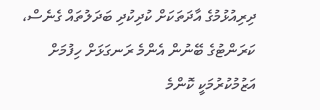ދިރިއުޅުމުގެ އާދަތަކަށް ކުދިކުދި ބަދަލުތައް ގެނެސް، ކަރަންޓުގެ ބޭނުން އެންމެ ރަނގަޅަށް ހިފުމަށް އަޒުމުކުރުމަކީ ކޮންމެ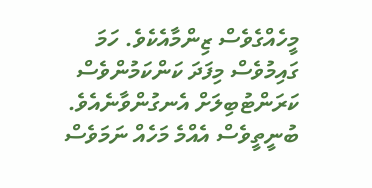މީހެއްގެވެސް ޒިންމާއެކެވެ. ހަމަ ގައިމުވެސް މިފަދަ ކަންކަމުންވެސް ކަރަންޓުބިލަށް އެނގުންވާނެއެވެ. ބުނީތީވެސް އެއްމެ މަހެއް ނަމަވެސް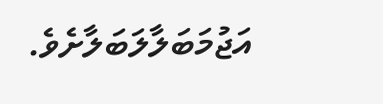އަޖުމަބަލާލަބަލާށެވެ.